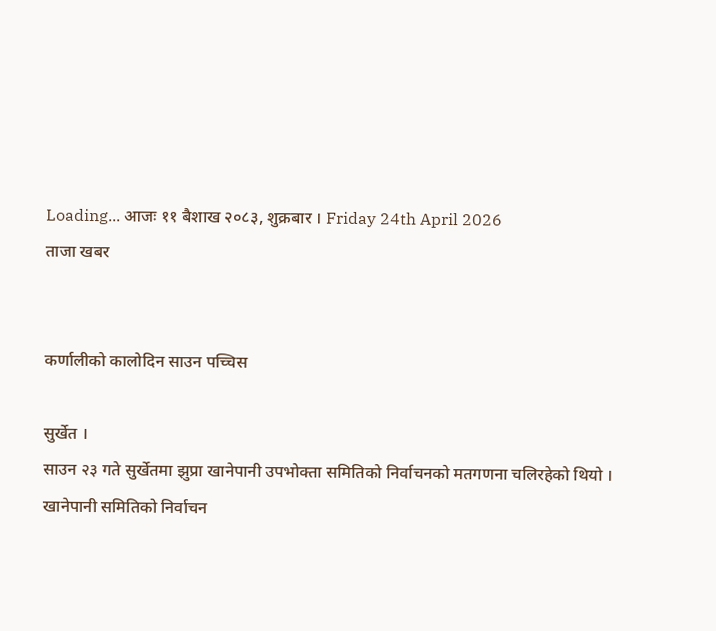Loading... आजः ११ बैशाख २०८३, शुक्रबार । Friday 24th April 2026
ताजा खबर


कर्णालीको कालोदिन साउन पच्चिस

सुर्खेत ।
साउन २३ गते सुर्खेतमा झुप्रा खानेपानी उपभोक्ता समितिको निर्वाचनको मतगणना चलिरहेको थियो । खानेपानी समितिको निर्वाचन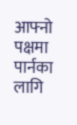आफ्नो पक्षमा पार्नका लागि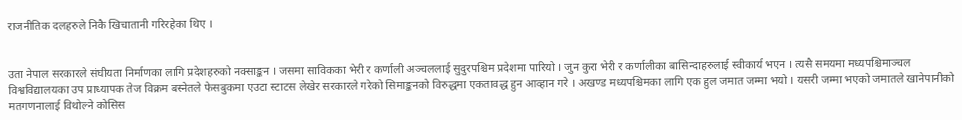राजनीतिक दलहरुले निकै खिचातानी गरिरहेका थिए ।


उता नेपाल सरकारले संघीयता निर्माणका लागि प्रदेशहरुको नक्साङ्कन । जसमा साविकका भेरी र कर्णाली अञ्चललाई सुदुरपश्चिम प्रदेशमा पारियो । जुन कुरा भेरी र कर्णालीका बासिन्दाहरुलाई स्वीकार्य भएन । त्यसै समयमा मध्यपश्चिमाञ्चल विश्वविद्यालयका उप प्राध्यापक तेज विक्रम बस्नेतले फेसबुकमा एउटा स्टाटस लेखेर सरकारले गरेको सिमाङ्कनको विरुद्धमा एकतावद्ध हुन आव्हान गरे । अखण्ड मध्यपश्चिमका लागि एक हुल जमात जम्मा भयो । यसरी जम्मा भएको जमातले खानेपानीको मतगणनालाई विथोल्ने कोसिस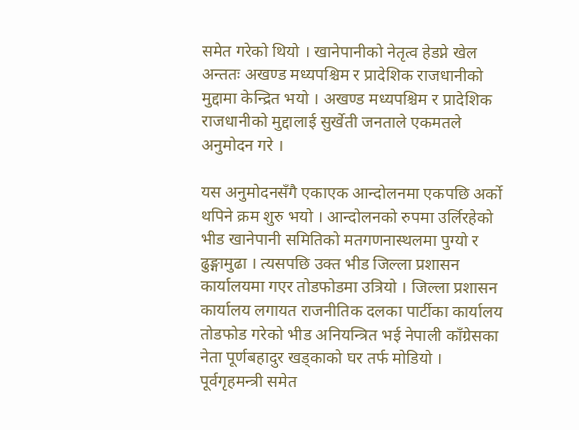समेत गरेको थियो । खानेपानीको नेतृत्व हेडप्ने खेल अन्ततः अखण्ड मध्यपश्चिम र प्रादेशिक राजधानीको मुद्दामा केन्द्रित भयो । अखण्ड मध्यपश्चिम र प्रादेशिक राजधानीको मुद्दालाई सुर्खेती जनताले एकमतले अनुमोदन गरे ।

यस अनुमोदनसँगै एकाएक आन्दोलनमा एकपछि अर्को थपिने क्रम शुरु भयो । आन्दोलनको रुपमा उर्लिरहेको भीड खानेपानी समितिको मतगणनास्थलमा पुग्यो र ढुङ्गामुढा । त्यसपछि उक्त भीड जिल्ला प्रशासन कार्यालयमा गएर तोडफोडमा उत्रियो । जिल्ला प्रशासन कार्यालय लगायत राजनीतिक दलका पार्टीका कार्यालय तोडफोड गरेको भीड अनियन्त्रित भई नेपाली काँग्रेसका नेता पूर्णबहादुर खड्काको घर तर्फ मोडियो । पूर्वगृहमन्त्री समेत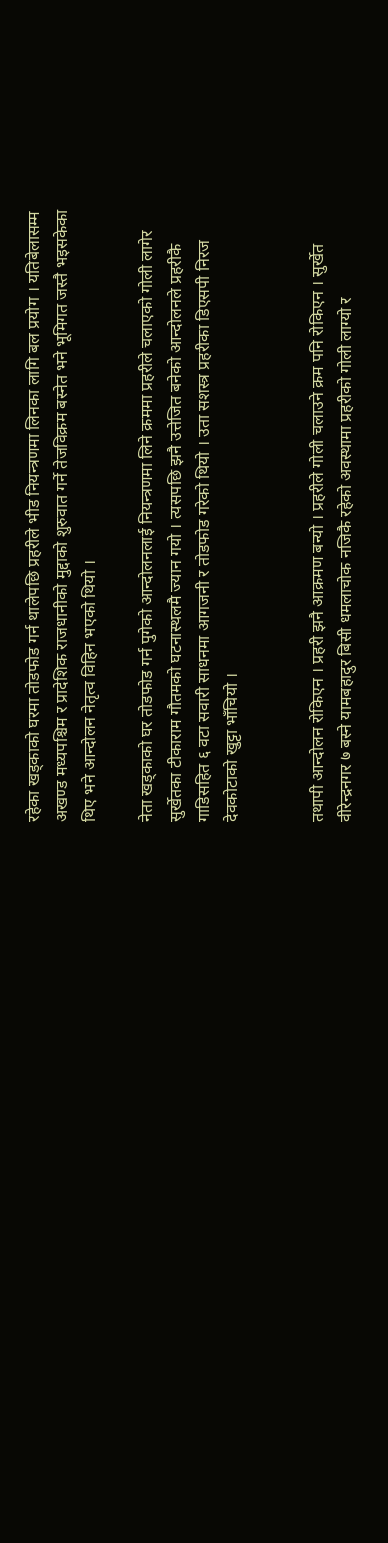रहेका खड्काको घरमा तोडफोड गर्न थालेपछि प्रहरीले भीड नियन्त्रणमा लिनका लागि बल प्रयोग । यतिबेलासम्म अखण्ड मध्यपश्चिम र प्रादेशिक राजधानीको मुद्दाको शुरुवात गर्ने तेजविक्रम बस्नेत भने भूमिगत जस्तै भइसकेका थिए भने आन्दोलन नेतृत्व विहिन भएको थियो ।

नेता खड्काको घर तोडफोड गर्न पुगेको आन्दोलनलाई नियन्त्रणमा लिने क्रममा प्रहरीले चलाएको गोली लागेर सुर्खेतका टीकाराम गौतमको घटनास्थलमै ज्यान गयो । त्यसपछि झनै उत्तेजित बनेको आन्दोलनले प्रहरीकै गाडिसहित ६ वटा सवारी साधनमा आगजनी र तोडफोड गरेको थियो । उता सशस्त्र प्रहरीका डिएसपी निरज देवकोटाको खुट्टा भाँचियो ।


तथापी आन्दोलन रोकिएन । प्रहरी झनै आक्रमण बन्यो । प्रहरीले गोली चलाउने क्रम पनि रोकिएन । सुर्खेत वीरेन्द्रनगर ७ बस्ने यामबहादुर बिसी धमलाचोक नजिकै रहेको अवस्थामा प्रहरीको गोली लाग्यो र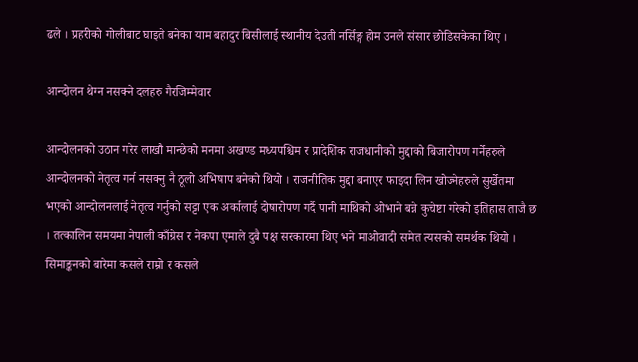ढले । प्रहरीको गोलीबाट घाइते बनेका याम बहादुर बिसीलाई स्थानीय देउती नर्सिङ्ग होम उनले संसार छोडिसकेका थिए ।

आन्दोलन थेग्न नसक्ने दलहरु गैरजिम्मेवार

आन्दोलनको उठान गरेर लाखौ मान्छेको मनमा अखण्ड मध्यपश्चिम र प्रादेशिक राजधानीको मुद्दाको बिजारोपण गर्नेहरुले आन्दोलनको नेतृत्व गर्न नसक्नु नै ठूलो अभिषाप बनेको थियो । राजनीतिक मुद्दा बनाएर फाइदा लिन खोज्नेहरुले सुर्खेतमा भएको आन्दोलनलाई नेतृत्व गर्नुको सट्टा एक अर्कालाई दोषारोपण गर्दै पानी माथिको ओभाने बन्ने कुचेष्टा गरेको इतिहास ताजै छ । तत्कालिन समयमा नेपाली काँग्रेस र नेकपा एमाले दुबै पक्ष सरकारमा थिए भने माओवादी समेत त्यसको समर्थक थियो । सिमाङ्कनको बारेमा कसले राम्रो र कसले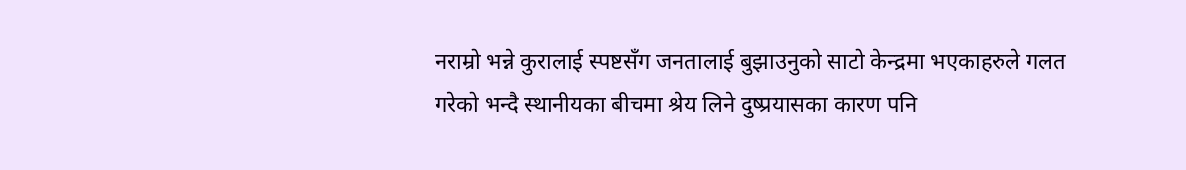नराम्रो भन्ने कुरालाई स्पष्टसँग जनतालाई बुझाउनुको साटो केन्द्रमा भएकाहरुले गलत गरेको भन्दै स्थानीयका बीचमा श्रेय लिने दुष्प्रयासका कारण पनि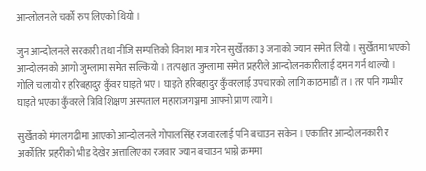आन्लोलनले चर्को रुप लिएको थियो ।

जुन आन्दोलनले सरकारी तथा नीजि सम्पत्तिको विनाश मात्र गरेन सुर्खेतका ३ जनाको ज्यान समेत लियो । सुर्खेतमा भएको आन्दोलनको आगो जुम्लामा समेत सल्कियो । तत्पश्चात जुम्लामा समेत प्रहरीले आन्दोलनकारीलाई दमन गर्न थाल्यो । गोलि चलायो र हरिबहादुर कुँवर घाइते भए । घाइते हरिबहादुर कुँवरलाई उपचारको लागि काठमाडौं त । तर पनि गम्भीर घाइते भएका कुँवरले त्रिवि शिक्षण अस्पताल महाराजगञ्जमा आफ्नो प्राण त्यागे ।

सुर्खेतको मंगलगढीमा आएको आन्दोलनले गोपालसिंह रजवारलाई पनि बचाउन सकेन । एकातिर आन्दोलनकारी र अर्कोतिर प्रहरीको भीड देखेर अत्तालिएका रजवार ज्यान बचाउन भाग्ने क्रममा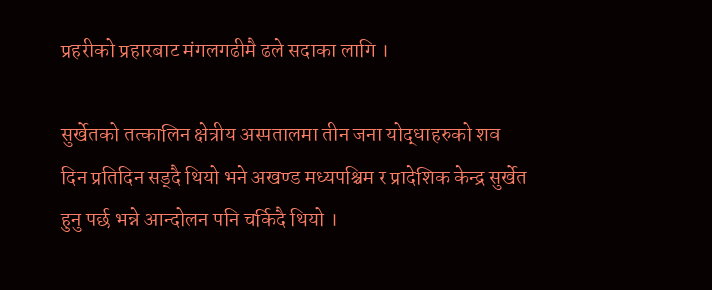प्रहरीको प्रहारबाट मंगलगढीमै ढले सदाका लागि ।

सुर्खेतको तत्कालिन क्षेत्रीय अस्पतालमा तीन जना योद्धाहरुको शव दिन प्रतिदिन सड्दै थियो भने अखण्ड मध्यपश्चिम र प्रादेशिक केन्द्र सुर्खेत हुनु पर्छ भन्ने आन्दोलन पनि चर्किदै थियो ।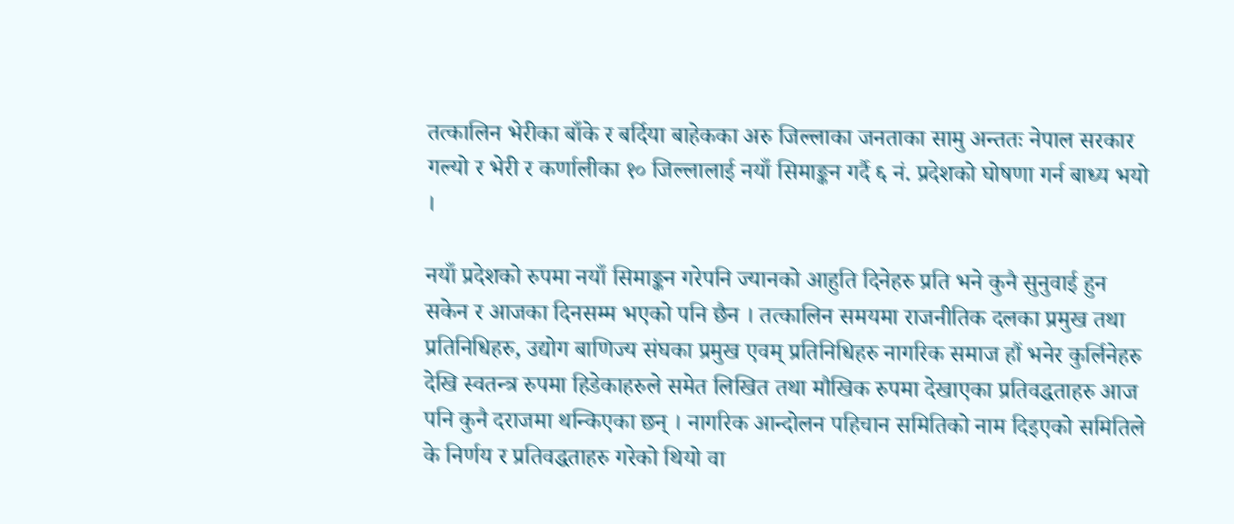तत्कालिन भेरीका बाँके र बर्दिया बाहेकका अरु जिल्लाका जनताका सामु अन्ततः नेपाल सरकार गल्यो र भेरी र कर्णालीका १० जिल्लालाई नयाँ सिमाङ्कन गर्दै ६ नं. प्रदेशको घोषणा गर्न बाध्य भयो ।

नयाँ प्रदेशको रुपमा नयाँ सिमाङ्कन गरेपनि ज्यानको आहुति दिनेहरु प्रति भने कुनै सुनुवाई हुन सकेन र आजका दिनसम्म भएको पनि छैन । तत्कालिन समयमा राजनीतिक दलका प्रमुख तथा प्रतिनिधिहरु, उद्योग बाणिज्य संघका प्रमुख एवम् प्रतिनिधिहरु नागरिक समाज हौं भनेर कुर्लिनेहरु देखि स्वतन्त्र रुपमा हिडेकाहरुले समेत लिखित तथा मौखिक रुपमा देखाएका प्रतिवद्धताहरु आज पनि कुनै दराजमा थन्किएका छन् । नागरिक आन्दोलन पहिचान समितिको नाम दिइएको समितिले के निर्णय र प्रतिवद्धताहरु गरेको थियो वा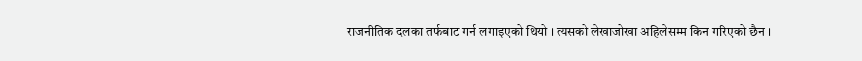राजनीतिक दलका तर्फबाट गर्न लगाइएको थियो । त्यसको लेखाजोखा अहिलेसम्म किन गरिएको छैन ।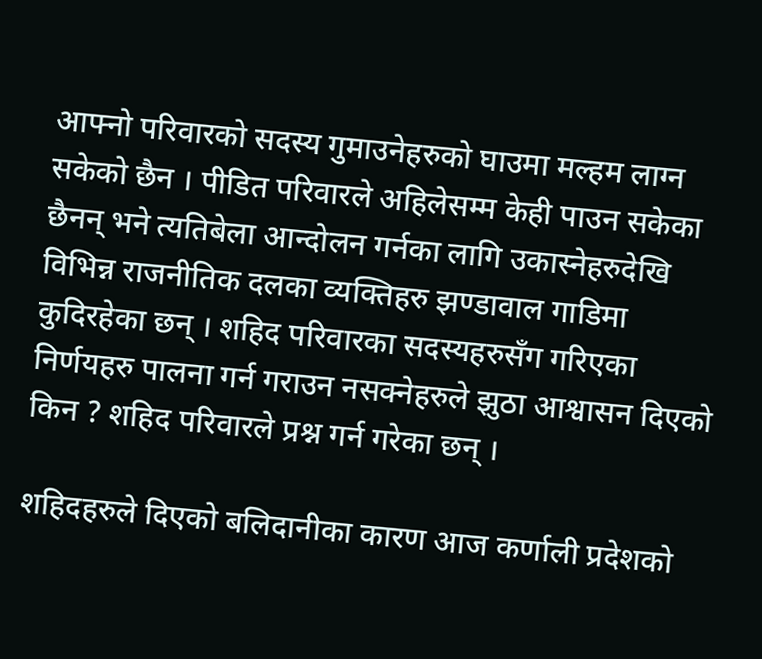आफ्नो परिवारको सदस्य गुमाउनेहरुको घाउमा मल्हम लाग्न सकेको छैन । पीडित परिवारले अहिलेसम्म केही पाउन सकेका छैनन् भने त्यतिबेला आन्दोलन गर्नका लागि उकास्नेहरुदेखि विभिन्न राजनीतिक दलका व्यक्तिहरु झण्डावाल गाडिमा कुदिरहेका छन् । शहिद परिवारका सदस्यहरुसँग गरिएका निर्णयहरु पालना गर्न गराउन नसक्नेहरुले झुठा आश्वासन दिएको किन ? शहिद परिवारले प्रश्न गर्न गरेका छन् ।

शहिदहरुले दिएको बलिदानीका कारण आज कर्णाली प्रदेशको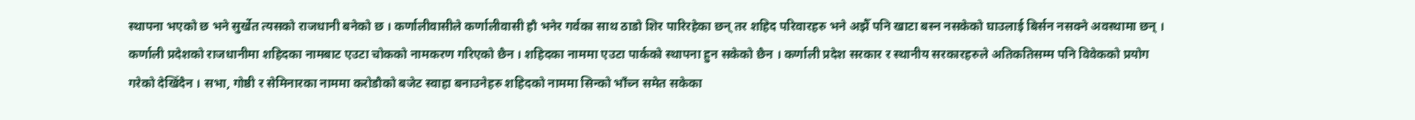स्थापना भएको छ भने सुर्खेत त्यसको राजधानी बनेको छ । कर्णालीवासीले कर्णालीवासी हौ भनेर गर्वका साथ ठाडो शिर पारिरहेका छन् तर शहिद परिवारहरु भने अझैँ पनि खाटा बस्न नसकेको घाउलाई बिर्सन नसक्ने अवस्थामा छन् । कर्णाली प्रदेशको राजधानीमा शहिदका नामबाट एउटा चोकको नामकरण गरिएको छैन । शहिदका नाममा एउटा पार्कको स्थापना हुन सकेको छैन । कर्णाली प्रदेश सरकार र स्थानीय सरकारहरुले अतिकतिसम्म पनि विवेकको प्रयोग गरेको देखिँदैन । सभा, गोष्ठी र सेमिनारका नाममा करोडौको बजेट स्वाहा बनाउनेहरु शहिदको नाममा सिन्को भाँच्न समेत सकेका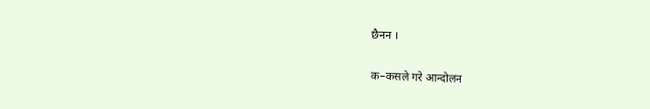छैनन ।

क–कसले गरे आन्दोलन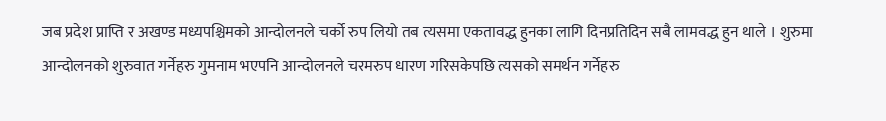जब प्रदेश प्राप्ति र अखण्ड मध्यपश्चिमको आन्दोलनले चर्को रुप लियो तब त्यसमा एकतावद्ध हुनका लागि दिनप्रतिदिन सबै लामवद्ध हुन थाले । शुरुमा आन्दोलनको शुरुवात गर्नेहरु गुमनाम भएपनि आन्दोलनले चरमरुप धारण गरिसकेपछि त्यसको समर्थन गर्नेहरु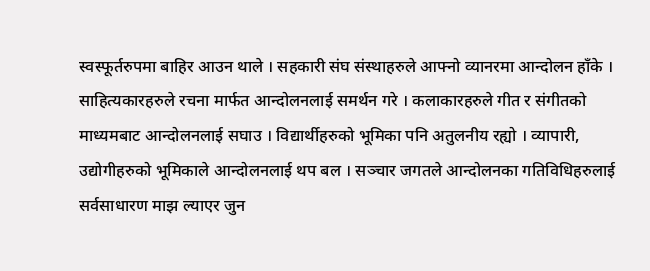स्वस्फूर्तरुपमा बाहिर आउन थाले । सहकारी संघ संस्थाहरुले आफ्नो व्यानरमा आन्दोलन हाँके । साहित्यकारहरुले रचना मार्फत आन्दोलनलाई समर्थन गरे । कलाकारहरुले गीत र संगीतको माध्यमबाट आन्दोलनलाई सघाउ । विद्यार्थीहरुको भूमिका पनि अतुलनीय रह्यो । व्यापारी, उद्योगीहरुको भूमिकाले आन्दोलनलाई थप बल । सञ्चार जगतले आन्दोलनका गतिविधिहरुलाई सर्वसाधारण माझ ल्याएर जुन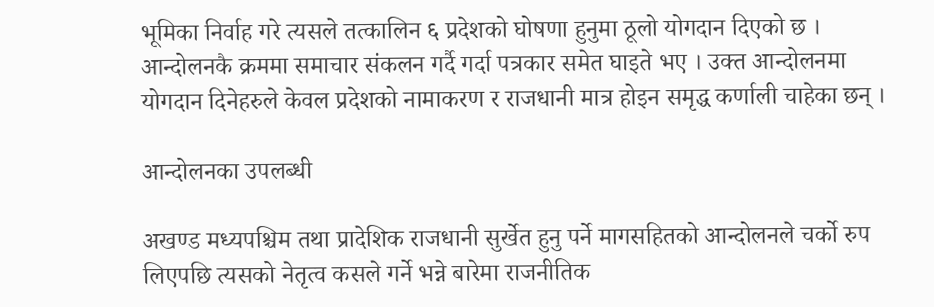भूमिका निर्वाह गरे त्यसले तत्कालिन ६ प्रदेशको घोषणा हुनुमा ठूलो योगदान दिएको छ । आन्दोलनकै क्रममा समाचार संकलन गर्दै गर्दा पत्रकार समेत घाइते भए । उक्त आन्दोलनमा योगदान दिनेहरुले केवल प्रदेशको नामाकरण र राजधानी मात्र होइन समृद्ध कर्णाली चाहेका छन् ।

आन्दोलनका उपलब्धी

अखण्ड मध्यपश्चिम तथा प्रादेशिक राजधानी सुर्खेत हुनु पर्ने मागसहितको आन्दोलनले चर्को रुप लिएपछि त्यसको नेतृत्व कसले गर्ने भन्ने बारेमा राजनीतिक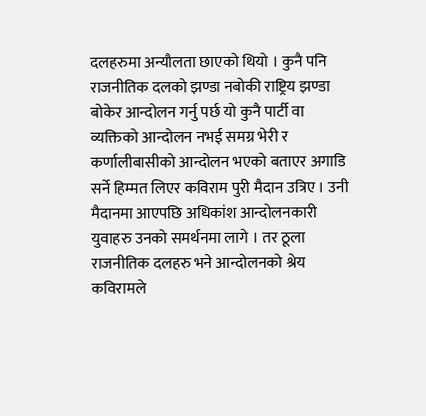दलहरुमा अन्यौलता छाएको थियो । कुनै पनि राजनीतिक दलको झण्डा नबोकी राष्ट्रिय झण्डा बोकेर आन्दोलन गर्नु पर्छ यो कुनै पार्टी वा व्यक्तिको आन्दोलन नभई समग्र भेरी र कर्णालीबासीको आन्दोलन भएको बताएर अगाडि सर्ने हिम्मत लिएर कविराम पुरी मैदान उत्रिए । उनी मैदानमा आएपछि अधिकांश आन्दोलनकारी युवाहरु उनको समर्थनमा लागे । तर ठूला राजनीतिक दलहरु भने आन्दोलनको श्रेय कविरामले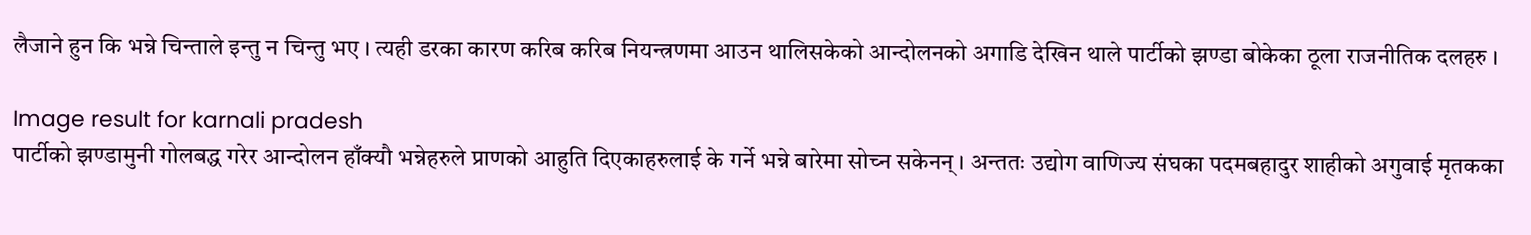लैजाने हुन कि भन्ने चिन्ताले इन्तु न चिन्तु भए । त्यही डरका कारण करिब करिब नियन्त्रणमा आउन थालिसकेको आन्दोलनको अगाडि देखिन थाले पार्टीको झण्डा बोकेका ठूला राजनीतिक दलहरु ।

Image result for karnali pradesh
पार्टीको झण्डामुनी गोलबद्ध गरेर आन्दोलन हाँक्यौ भन्नेहरुले प्राणको आहुति दिएकाहरुलाई के गर्ने भन्ने बारेमा सोच्न सकेनन् । अन्ततः उद्योग वाणिज्य संघका पदमबहादुर शाहीको अगुवाई मृतकका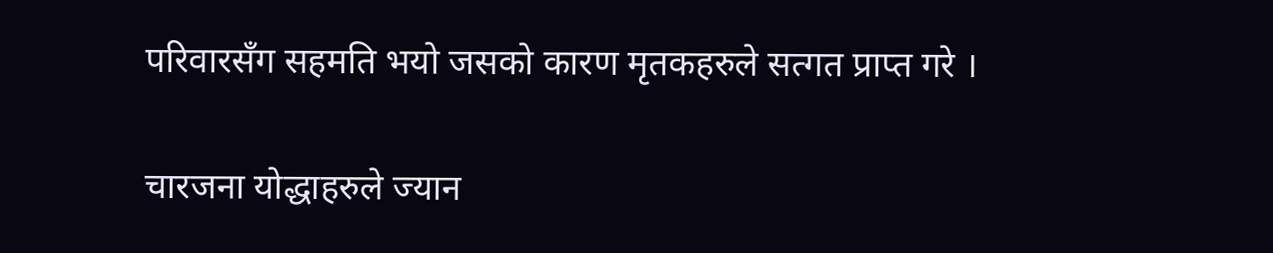परिवारसँग सहमति भयो जसको कारण मृतकहरुले सत्गत प्राप्त गरे ।

चारजना योद्धाहरुले ज्यान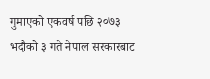गुमाएको एकवर्ष पछि २०७३ भदौको ३ गते नेपाल सरकारबाट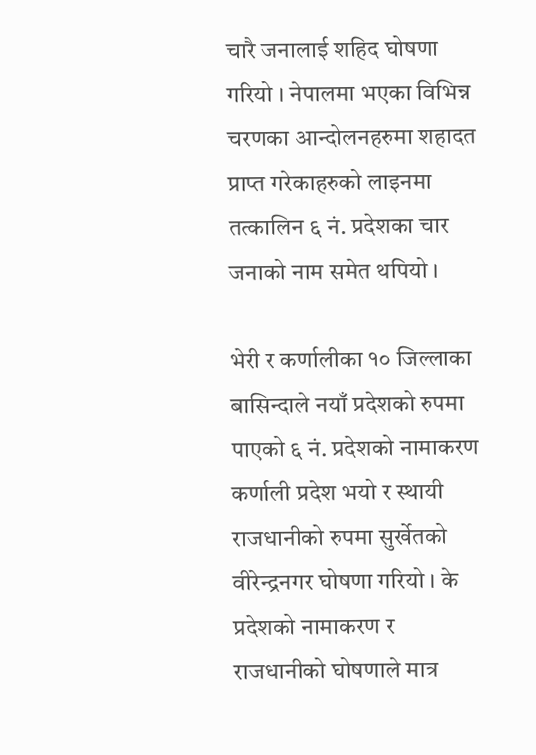चारै जनालाई शहिद घोषणा गरियो । नेपालमा भएका विभिन्न चरणका आन्दोलनहरुमा शहादत प्राप्त गरेकाहरुको लाइनमा तत्कालिन ६ नं. प्रदेशका चार जनाको नाम समेत थपियो ।

भेरी र कर्णालीका १० जिल्लाका बासिन्दाले नयाँ प्रदेशको रुपमा पाएको ६ नं. प्रदेशको नामाकरण कर्णाली प्रदेश भयो र स्थायी राजधानीको रुपमा सुर्खेतको वीरेन्द्रनगर घोषणा गरियो । के प्रदेशको नामाकरण र राजधानीको घोषणाले मात्र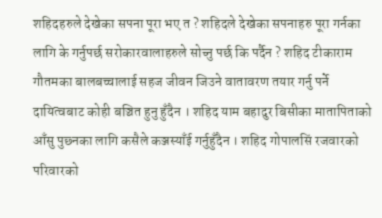शहिदहरुले देखेका सपना पूरा भए त ? शहिदले देखेका सपनाहरु पूरा गर्नका लागि के गर्नुपर्छ सरोकारवालाहरुले सोच्नु पर्छ कि पर्दैन ? शहिद टीकाराम गौतमका बालबच्चालाई सहज जीवन जिउने वातावरण तयार गर्नु पर्ने दायित्वबाट कोही बञ्चित हुनु हुँदैन । शहिद याम बहादुर बिसीका मातापिताको आँसु पुछ्नका लागि कसैले कञ्जस्याँई गर्नुहुँदैन । शहिद गोपालसिं रजवारको परिवारको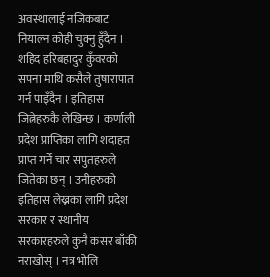अवस्थालाई नजिकबाट नियाल्न कोही चुक्नु हुँदैन । शहिद हरिबहादुर कुँवरको सपना माथि कसैले तुषारापात गर्न पाइँदैन । इतिहास जित्नेहरुकै लेखिन्छ । कर्णाली प्रदेश प्राप्तिका लागि शदाहत प्राप्त गर्ने चार सपुतहरुले जितेका छन् । उनीहरुको इतिहास लेख्नका लागि प्रदेश सरकार र स्थानीय सरकारहरुले कुनै कसर बाँकी नराखोस् । नत्र भोलि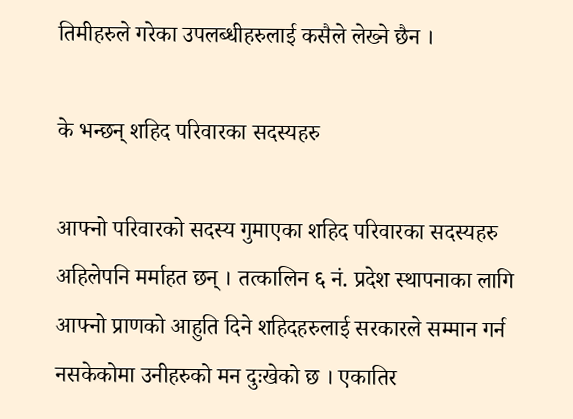तिमीहरुले गरेका उपलब्धीहरुलाई कसैले लेख्ने छैन ।

के भन्छन् शहिद परिवारका सदस्यहरु

आफ्नो परिवारको सदस्य गुमाएका शहिद परिवारका सदस्यहरु अहिलेपनि मर्माहत छन् । तत्कालिन ६ नं. प्रदेश स्थापनाका लागि आफ्नो प्राणको आहुति दिने शहिदहरुलाई सरकारले सम्मान गर्न नसकेकोमा उनीहरुको मन दुःखेको छ । एकातिर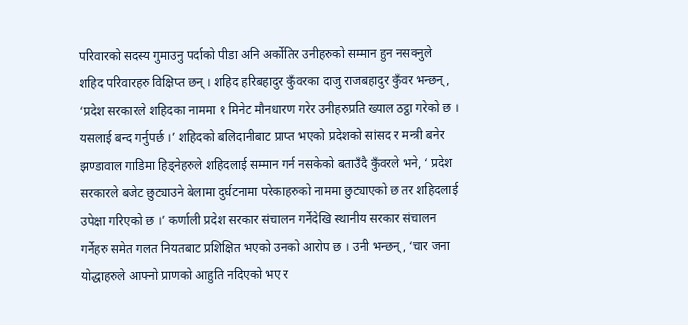परिवारको सदस्य गुमाउनु पर्दाको पीडा अनि अर्कोतिर उनीहरुको सम्मान हुन नसक्नुले शहिद परिवारहरु विक्षिप्त छन् । शहिद हरिबहादुर कुँवरका दाजु राजबहादुर कुँवर भन्छन्, ‘प्रदेश सरकारले शहिदका नाममा १ मिनेट मौनधारण गरेर उनीहरुप्रति ख्याल ठट्ठा गरेको छ । यसलाई बन्द गर्नुपर्छ ।’ शहिदको बलिदानीबाट प्राप्त भएको प्रदेशको सांसद र मन्त्री बनेर झण्डावाल गाडिमा हिड्नेहरुले शहिदलाई सम्मान गर्न नसकेको बताउँदै कुँवरले भने, ‘ प्रदेश सरकारले बजेट छुट्याउने बेलामा दुर्घटनामा परेकाहरुको नाममा छुट्याएको छ तर शहिदलाई उपेक्षा गरिएको छ ।’ कर्णाली प्रदेश सरकार संचालन गर्नेदेखि स्थानीय सरकार संचालन गर्नेहरु समेत गलत नियतबाट प्रशिक्षित भएको उनको आरोप छ । उनी भन्छन्, ‘चार जना योद्धाहरुले आफ्नो प्राणको आहुति नदिएको भए र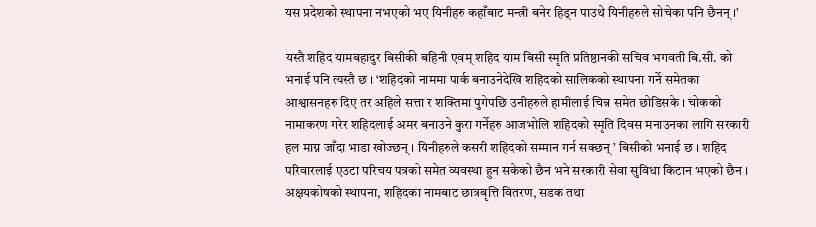यस प्रदेशको स्थापना नभएको भए यिनीहरु कहाँबाट मन्त्री बनेर हिड्न पाउथे यिनीहरुले सोचेका पनि छैनन् ।’

यस्तै शहिद यामबहादुर बिसीकी बहिनी एवम् शहिद याम बिसी स्मृति प्रतिष्ठानकी सचिव भगवती बि.सी. को भनाई पनि त्यस्तै छ । ‘शहिदको नाममा पार्क बनाउनेदेखि शहिदको सालिकको स्थापना गर्ने समेतका आश्वासनहरु दिए तर अहिले सत्ता र शक्तिमा पुगेपछि उनीहरुले हामीलाई चिन्न समेत छोडिसके । चोकको नामाकरण गरेर शहिदलाई अमर बनाउने कुरा गर्नेहरु आजभोलि शहिदको स्मृति दिवस मनाउनका लागि सरकारी हल माग्न जाँदा भाडा खोज्छन् । यिनीहरुले कसरी शहिदको सम्मान गर्न सक्छन् ’ बिसीको भनाई छ । शहिद परिवारलाई एउटा परिचय पत्रको समेत व्यवस्था हुन सकेको छैन भने सरकारी सेवा सुविधा किटान भएको छैन । अक्षयकोषको स्थापना, शहिदका नामबाट छात्रबृत्ति वितरण, सडक तथा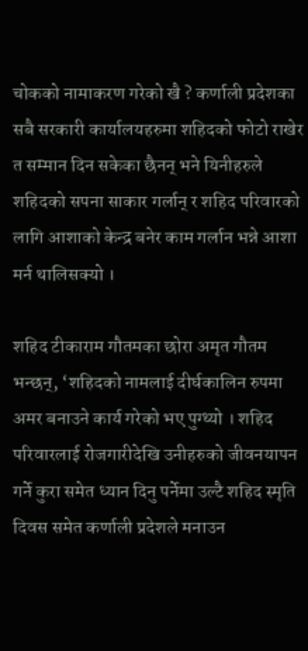चोकको नामाकरण गरेको खै ? कर्णाली प्रदेशका सबै सरकारी कार्यालयहरुमा शहिदको फोटो राखेर त सम्मान दिन सकेका छैनन् भने यिनीहरुले शहिदको सपना साकार गर्लान् र शहिद परिवारको लागि आशाको केन्द्र बनेर काम गर्लान भन्ने आशा मर्न थालिसक्यो ।

शहिद टीकाराम गौतमका छोरा अमृत गौतम भन्छन्, ‘शहिदको नामलाई दीर्घकालिन रुपमा अमर बनाउने कार्य गरेको भए पुग्थ्यो । शहिद परिवारलाई रोजगारीदेखि उनीहरुको जीवनयापन गर्ने कुरा समेत ध्यान दिनु पर्नेमा उल्टै शहिद स्मृति दिवस समेत कर्णाली प्रदेशले मनाउन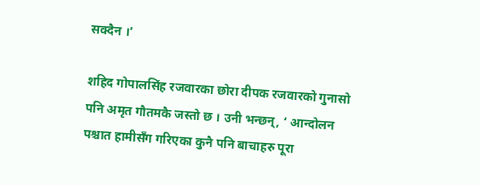सक्दैन ।’

शहिद गोपालसिंह रजवारका छोरा दीपक रजवारको गुनासो पनि अमृत गौतमकै जस्तो छ । उनी भन्छन्, ‘ आन्दोलन पश्चात हामीसँग गरिएका कुनै पनि बाचाहरु पूरा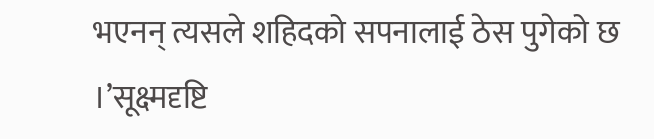भएनन् त्यसले शहिदको सपनालाई ठेस पुगेको छ ।’सूक्ष्मदृष्टि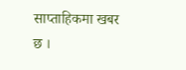साप्ताहिकमा खबर छ ।